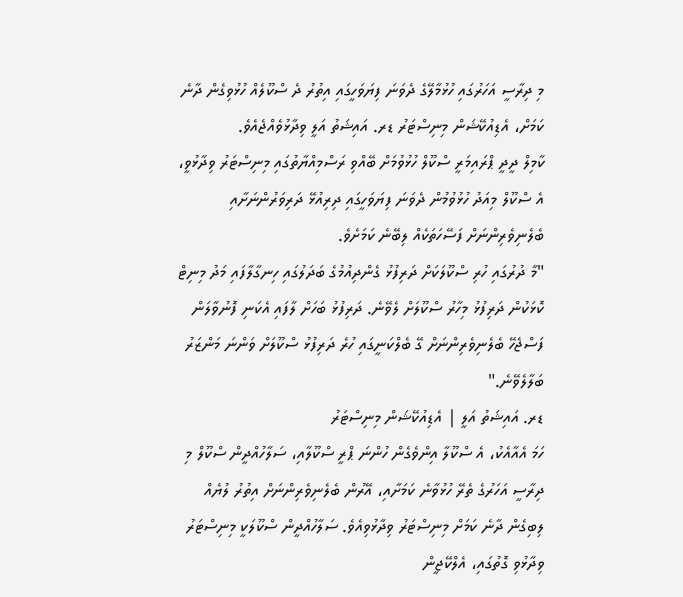މި ދިރާސީ އަހަރުގައި ހުޅުމާލޭގެ ދެވަނަ ފިޔަވަހީގައި އިތުރު ދެ ސްކޫލެއް ހުޅުވިގެން ދާނެ ކަމަށް، އެޑިއުކޭޝަން މިނިސްޓަރު ޑރ. އައިޝަތު އަލީ ވިދާޅުވެއްޖެއެވެ.
ކާމިލް ދީދީ ޕްރައިމަރީ ސްކޫލް ހުޅުވުމަށް ބޭއްވި ރަސްމިއްޔާތުގައި މިނިސްޓަރު ވިދާޅުވީ، އެ ސްކޫލް މިއަދު ހުޅުވުމުން ދެވަނަ ފިޔަވަހީގައި ދިރިއުޅޭ ދަރިވަރުންނަށާއި ބެލެނިވެރިންނަށް ފަސޭހަތަކެއް ލިބޭނެ ކަމަށެވެ.
"މާ ދުރުގައި ހުރި ސްކޫލަކަށް ދަރިފުޅު ގެންދިއުމުގެ ބަދަލުގައި ހިނގާލާފައި މަދު މިނިޓް ކޮޅަކުން ދަރިފުޅު މިހާރު ސްކޫލަށް ލެވޭނެ. ދަރިފުޅު ބަހަށް ލާފައި އެކަނި ފޮނުވާލަން ފަސްޖެހޭ ބެލެނިވެރިންނަށް ގޭ ބެލްކަނީގައި ހުރެ ދަރިފުޅު ސްކޫލަށް ވަންނަ މަންޒަރު ބަލާލެވޭނެ."
ޑރ. އައިޝަތު އަލީ | އެޑިއުކޭޝަން މިނިސްޓަރު
ހަމަ އެއާއެކު، އެ ސްކޫލާ އިންވެގެން ހުންނަ ޕްރީ ސްކޫލާއި، ސަލާހުއްދީން ސްކޫލް މި ދިރާސީ އަހަރުގެ ތެރޭ ހުޅުވާނެ ކަމަށާއި، އޭރުން ބެލެނިވެރިންނަށް އިތުރު ލުޔެއް ލިބިގެން ދާނެ ކަމަށް މިނިސްޓަރު ވިދާޅުވިއެވެ. ސަލާހުއްދީން ސްކޫލަކީ މިނިސްޓަރު ވިދާޅުވި ގޮތުގައި، އެލްކޭޖީން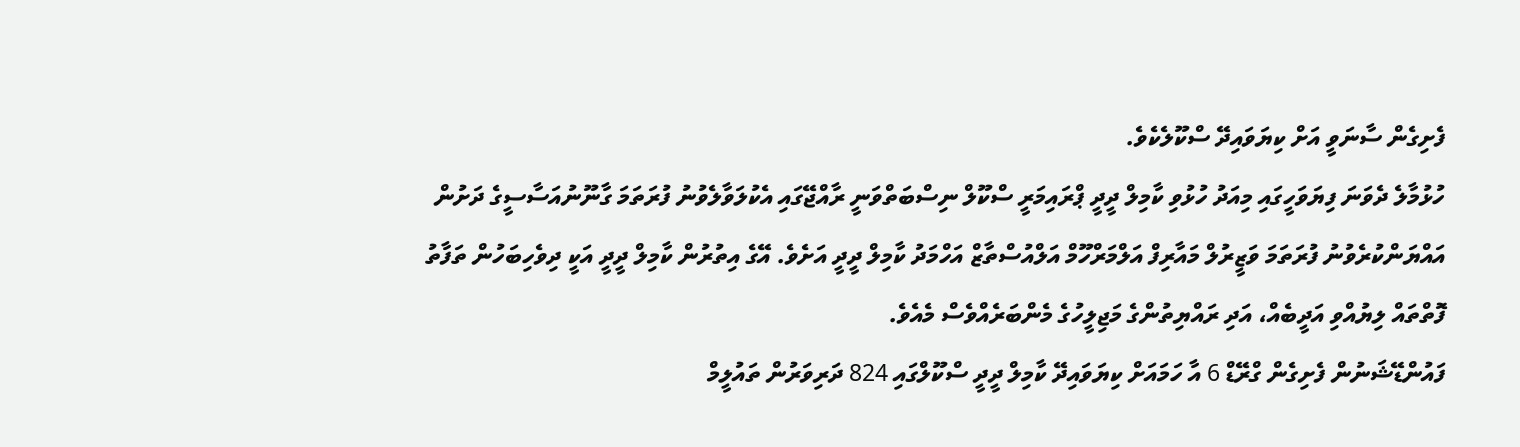ފެށިގެން ސާނަވީ އަށް ކިޔަވައިދޭ ސްކޫލެކެވެ.
ހުޅުމާލެ ދެވަނަ ފިޔަވަހީގައި މިއަދު ހުޅުވި ކާމިލް ދީދީ ޕްރައިމަރީ ސްކޫލް ނިސްބަތްވަނީ ރާއްޖޭގައި އެކުލަވާލެވުނު ފުރަތަމަ ގާނޫނުއަސާސީގެ ދަށުން އައްޔަންކުރެވުނު ފުރަތަމަ ވަޒީރުލް މައާރިފް އަލްމަރްހޫމް އަލްއުސްތާޒް އަހްމަދު ކާމިލް ދީދީ އަށެވެ. އޭގެ އިތުރުން ކާމިލް ދީދީ އަކީ ދިވެހިބަހުން ތަފާތު ފޮތްތައް ލިޔުއްވި އަދީބެއް، އަދި ރައްޔިތުންގެ މަޖިލީހުގެ މެންބަރެއްވެސް މެއެވެ.
ފައުންޑޭޝަނުން ފެށިގެން ގްރޭޑް 6 އާ ހަމައަށް ކިޔަވައިދޭ ކާމިލް ދީދީ ސްކޫލްގައި 824 ދަރިވަރުން ތައުލީމް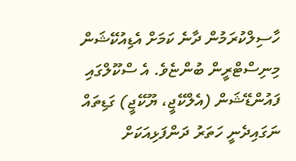ހާސިލްކުރަމުން ދާނެ ކަމަށް އެޑިއުކޭޝަން މިނިސްޓްރީން ބުންޏެވެ. އެ ސްކޫލްގައި ފައުންޑޭޝަން (އެލްކޭޖީ، ޔޫކޭޖީ) ގަޑިތައް ނަގައިދެނީ ހަތަރު ދަންފަޅިއަކަށް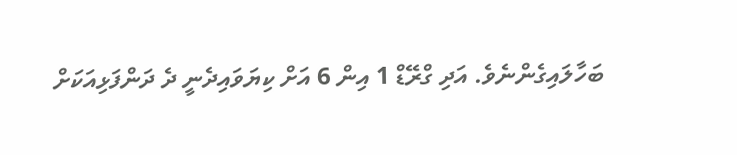ބަހާލައިގެންނެވެ. އަދި ގްރޭޑް 1 އިން 6 އަށް ކިޔަވައިދެނީ ދެ ދަންފަޅިއަކަށް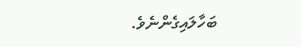ބަހާލައިގެންނެވެ.